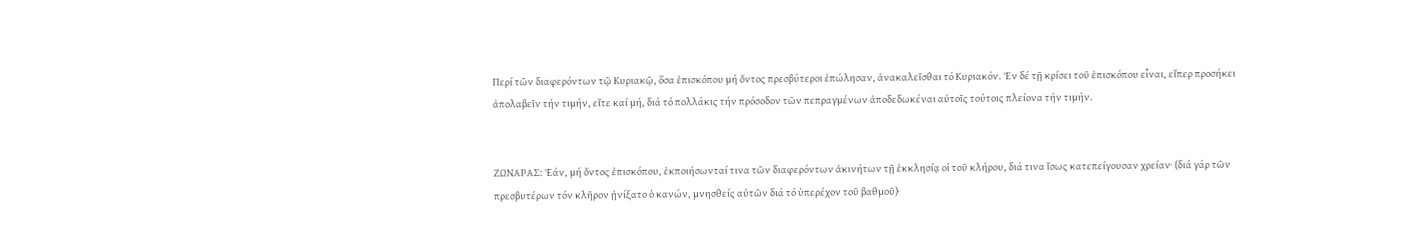Περί τῶν διαφερόντων τῷ Κυριακῷ, ὅσα ἐπισκόπου μή ὄντος πρεσβύτεροι ἐπώλησαν, ἀνακαλεῖσθαι τό Κυριακόν. Ἐν δέ τῇ κρίσει τοῦ ἐπισκόπου εἶναι, εἴπερ προσήκει ἀπολαβεῖν τήν τιμήν, εἴτε καί μή, διά τό πολλάκις τήν πρόσοδον τῶν πεπραγμένων ἀποδεδωκέναι αὐτοῖς τούτοις πλείονα τήν τιμήν.


ΖΩΝΑΡΑΣ: Ἐάν, μή ὄντος ἐπισκόπου, ἐκποιήσωνταί τινα τῶν διαφερόντων ἀκινήτων τῇ ἐκκλησίᾳ οἱ τοῦ κλήρου, διά τινα ἴσως κατεπείγουσαν χρείαν∙ (διά γάρ τῶν πρεσβυτέρων τόν κλῆρον ᾐνίξατο ὁ κανών, μνησθείς αὐτῶν διά τό ὑπερέχον τοῦ βαθμοῦ)∙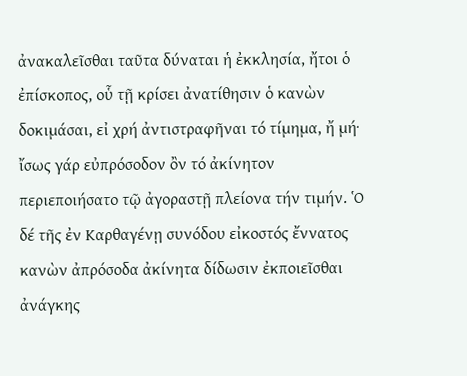ἀνακαλεῖσθαι ταῦτα δύναται ἡ ἐκκλησία, ἤτοι ὁ ἐπίσκοπος, οὗ τῇ κρίσει ἀνατίθησιν ὁ κανὼν δοκιμάσαι, εἰ χρή ἀντιστραφῆναι τό τίμημα, ἤ μή∙ ἴσως γάρ εὐπρόσοδον ὂν τό ἀκίνητον περιεποιήσατο τῷ ἀγοραστῇ πλείονα τήν τιμήν. Ὁ δέ τῆς ἐν Καρθαγένῃ συνόδου εἰκοστός ἔννατος κανὼν ἀπρόσοδα ἀκίνητα δίδωσιν ἐκποιεῖσθαι ἀνάγκης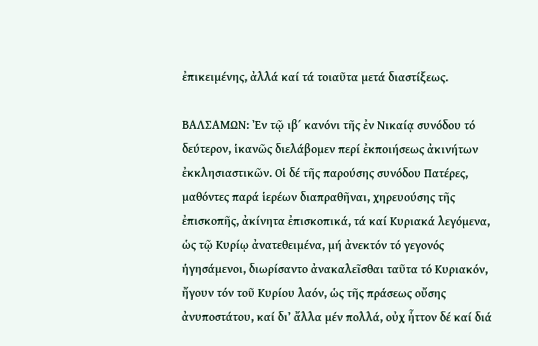ἐπικειμένης, ἀλλά καί τά τοιαῦτα μετά διαστίξεως.

ΒΑΛΣΑΜΩΝ: Ἐν τῷ ιβ΄ κανόνι τῆς ἐν Νικαίᾳ συνόδου τό δεύτερον, ἱκανῶς διελάβομεν περί ἐκποιήσεως ἀκινήτων ἐκκλησιαστικῶν. Οἱ δέ τῆς παρούσης συνόδου Πατέρες, μαθόντες παρά ἱερέων διαπραθῆναι, χηρευούσης τῆς ἐπισκοπῆς, ἀκίνητα ἐπισκοπικά, τά καί Κυριακά λεγόμενα, ὡς τῷ Κυρίῳ ἀνατεθειμένα, μή ἀνεκτόν τό γεγονός ἡγησάμενοι, διωρίσαντο ἀνακαλεῖσθαι ταῦτα τό Κυριακόν, ἤγουν τόν τοῦ Κυρίου λαόν, ὡς τῆς πράσεως οὔσης ἀνυποστάτου, καί δι’ ἄλλα μέν πολλά, οὐχ ἧττον δέ καί διά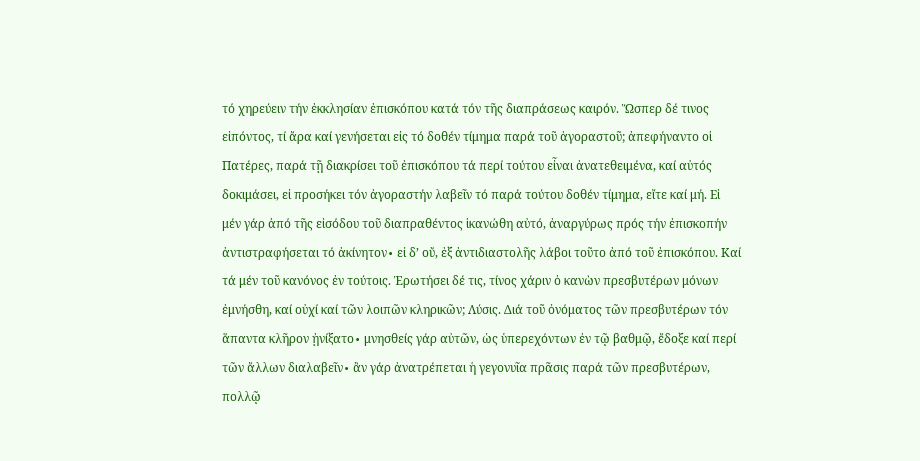τό χηρεύειν τήν ἐκκλησίαν ἐπισκόπου κατά τόν τῆς διαπράσεως καιρόν. Ὥσπερ δέ τινος εἰπόντος, τί ἄρα καί γενήσεται εἰς τό δοθέν τίμημα παρά τοῦ ἀγοραστοῦ; ἀπεφήναντο οἱ Πατέρες, παρά τῇ διακρίσει τοῦ ἐπισκόπου τά περί τούτου εἶναι ἀνατεθειμένα, καί αὐτός δοκιμάσει, εἰ προσήκει τόν ἀγοραστήν λαβεῖν τό παρά τούτου δοθέν τίμημα, εἴτε καί μή. Εἰ μέν γάρ ἀπό τῆς εἰσόδου τοῦ διαπραθέντος ἱκανώθη αὐτό, ἀναργύρως πρός τήν ἐπισκοπήν ἀντιστραφήσεται τό ἀκίνητον∙ εἰ δ’ οὔ, ἐξ ἀντιδιαστολῆς λάβοι τοῦτο ἀπό τοῦ ἐπισκόπου. Καί τά μέν τοῦ κανόνος ἐν τούτοις. Ἐρωτήσει δέ τις, τίνος χάριν ὁ κανὼν πρεσβυτέρων μόνων ἐμνήσθη, καί οὐχί καί τῶν λοιπῶν κληρικῶν; Λύσις. Διά τοῦ ὀνόματος τῶν πρεσβυτέρων τόν ἅπαντα κλῆρον ᾐνίξατο∙ μνησθείς γάρ αὐτῶν, ὡς ὑπερεχόντων ἐν τῷ βαθμῷ, ἔδοξε καί περί τῶν ἄλλων διαλαβεῖν∙ ἂν γάρ ἀνατρέπεται ἡ γεγονυῖα πρᾶσις παρά τῶν πρεσβυτέρων, πολλῷ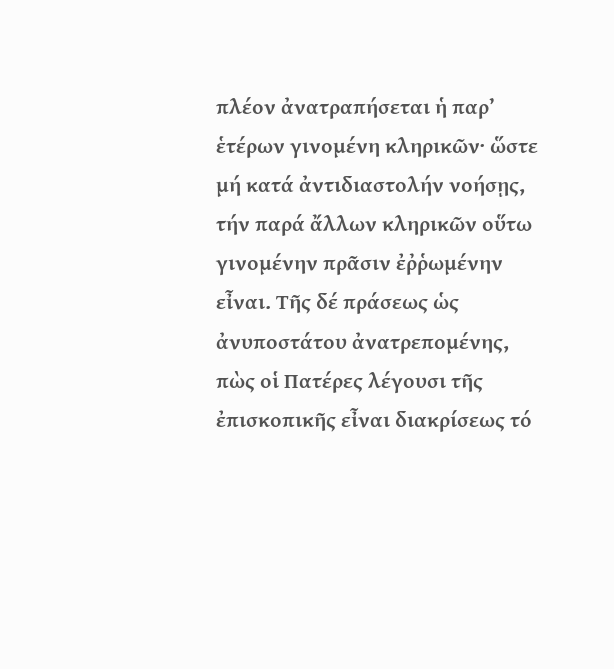πλέον ἀνατραπήσεται ἡ παρ’ ἑτέρων γινομένη κληρικῶν∙ ὥστε μή κατά ἀντιδιαστολήν νοήσῃς, τήν παρά ἄλλων κληρικῶν οὕτω γινομένην πρᾶσιν ἐῤῥωμένην εἶναι. Τῆς δέ πράσεως ὡς ἀνυποστάτου ἀνατρεπομένης, πὼς οἱ Πατέρες λέγουσι τῆς ἐπισκοπικῆς εἶναι διακρίσεως τό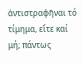ἀντιστραφῆναι τό τίμημα, εἴτε καί μή; πάντως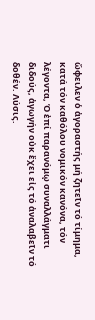ὤφειλεν ὁ ἀγοραστής μή ζητεῖν τό τίμημα, κατά τόν καθόλου νομικόν κανόνα, τόν λέγοντα, Ὁ ἐπί παρανόμῳ συναλλάγματι διδούς, ἀγωγήν οὐκ ἔχει εἰς τό ἀναλαβεῖν τό δοθέν. Λύσις.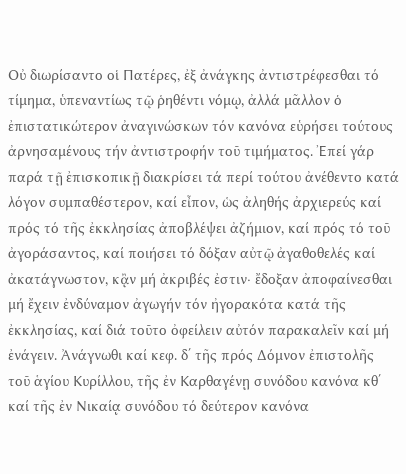Οὐ διωρίσαντο οἱ Πατέρες, ἐξ ἀνάγκης ἀντιστρέφεσθαι τό τίμημα, ὑπεναντίως τῷ ῥηθέντι νόμῳ, ἀλλά μᾶλλον ὁ ἐπιστατικώτερον ἀναγινώσκων τόν κανόνα εὑρήσει τούτους ἀρνησαμένους τήν ἀντιστροφήν τοῦ τιμήματος. Ἐπεί γάρ παρά τῇ ἐπισκοπικῇ διακρίσει τά περί τούτου ἀνέθεντο κατά λόγον συμπαθέστερον, καί εἶπον, ὡς ἀληθής ἀρχιερεύς καί πρός τό τῆς ἐκκλησίας ἀποβλέψει ἀζήμιον, καί πρός τό τοῦ ἀγοράσαντος, καί ποιήσει τό δόξαν αὐτῷ ἀγαθοθελές καί ἀκατάγνωστον, κᾂν μή ἀκριβές ἐστιν∙ ἔδοξαν ἀποφαίνεσθαι μή ἔχειν ἐνδύναμον ἀγωγήν τόν ἠγορακότα κατά τῆς ἐκκλησίας, καί διά τοῦτο ὀφείλειν αὐτόν παρακαλεῖν καί μή ἐνάγειν. Ἀνάγνωθι καί κεφ. δ΄ τῆς πρός Δόμνον ἐπιστολῆς τοῦ ἁγίου Κυρίλλου, τῆς ἐν Καρθαγένῃ συνόδου κανόνα κθ΄ καί τῆς ἐν Νικαίᾳ συνόδου τό δεύτερον κανόνα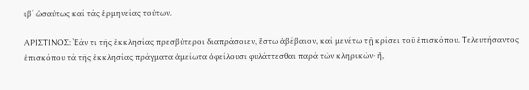ιβ΄ ὡσαύτως καί τάς ἑρμηνείας τούτων.

ΑΡΙΣΤΙΝΟΣ: Ἐάν τι τῆς ἐκκλησίας πρεσβύτεροι διαπράσοιεν, ἔστω ἀβέβαιον, καί μενέτω τῇ κρίσει τοῦ ἐπισκόπου. Τελευτήσαντος ἐπισκόπου τά τῆς ἐκκλησίας πράγματα ἀμείωτα ὀφείλουσι φυλάττεσθαι παρά τῶν κληρικῶν∙ ἤ,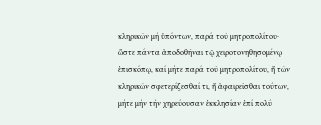κληρικῶν μή ὑπόντων, παρά τοῦ μητροπολίτου∙ ὥστε πάντα ἀποδοθῆναι τῷ χειροτονηθησομένῳ ἐπισκόπῳ, καί μήτε παρά τοῦ μητροπολίτου, ἤ τῶν κληρικῶν σφετερίζεσθαί τι, ἤ ἀφαιρεῖσθαι τούτων, μήτε μήν τήν χηρεύουσαν ἐκκλησίαν ἐπί πολύ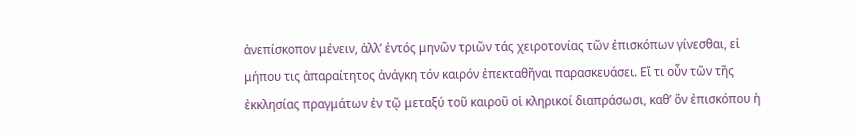ἀνεπίσκοπον μένειν, ἀλλ’ ἐντός μηνῶν τριῶν τάς χειροτονίας τῶν ἐπισκόπων γίνεσθαι, εἰ μήπου τις ἀπαραίτητος ἀνάγκη τόν καιρόν ἐπεκταθῆναι παρασκευάσει. Εἴ τι οὖν τῶν τῆς ἐκκλησίας πραγμάτων ἐν τῷ μεταξύ τοῦ καιροῦ οἱ κληρικοί διαπράσωσι, καθ’ ὃν ἐπισκόπου ἡ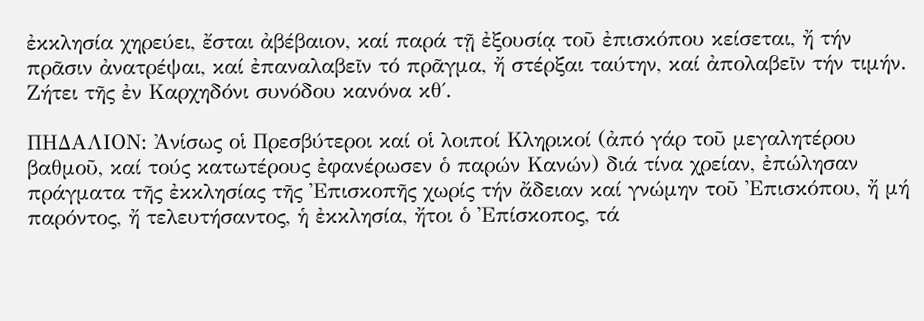ἐκκλησία χηρεύει, ἔσται ἀβέβαιον, καί παρά τῇ ἐξουσίᾳ τοῦ ἐπισκόπου κείσεται, ἤ τήν πρᾶσιν ἀνατρέψαι, καί ἐπαναλαβεῖν τό πρᾶγμα, ἤ στέρξαι ταύτην, καί ἀπολαβεῖν τήν τιμήν. Ζήτει τῆς ἐν Καρχηδόνι συνόδου κανόνα κθ΄.

ΠΗΔΑΛΙΟΝ: Ἀνίσως οἱ Πρεσβύτεροι καί οἱ λοιποί Κληρικοί (ἀπό γάρ τοῦ μεγαλητέρου βαθμοῦ, καί τούς κατωτέρους ἐφανέρωσεν ὁ παρών Κανών) διά τίνα χρείαν, ἐπώλησαν πράγματα τῆς ἐκκλησίας τῆς Ἐπισκοπῆς χωρίς τήν ἄδειαν καί γνώμην τοῦ Ἐπισκόπου, ἤ μή παρόντος, ἤ τελευτήσαντος, ἡ ἐκκλησία, ἤτοι ὁ Ἐπίσκοπος, τά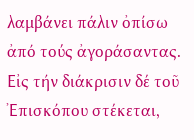λαμβάνει πάλιν ὀπίσω ἀπό τούς ἀγοράσαντας. Εἰς τήν διάκρισιν δέ τοῦ Ἐπισκόπου στέκεται,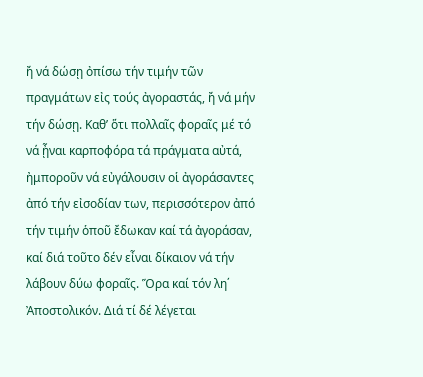ἤ νά δώσῃ ὀπίσω τήν τιμήν τῶν πραγμάτων εἰς τούς ἀγοραστάς, ἤ νά μήν τήν δώσῃ. Καθ’ ὅτι πολλαῖς φοραῖς μέ τό νά ᾖναι καρποφόρα τά πράγματα αὐτά, ἠμποροῦν νά εὐγάλουσιν οἱ ἀγοράσαντες ἀπό τήν εἰσοδίαν των, περισσότερον ἀπό τήν τιμήν ὁποῦ ἔδωκαν καί τά ἀγοράσαν, καί διά τοῦτο δέν εἶναι δίκαιον νά τήν λάβουν δύω φοραῖς. Ὅρα καί τόν λη΄ Ἀποστολικόν. Διά τί δέ λέγεται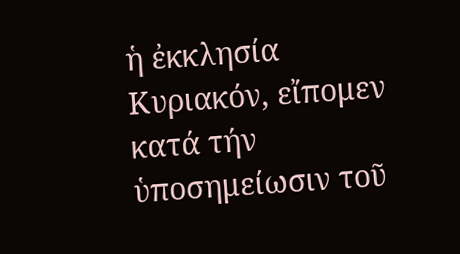ἡ ἐκκλησία Κυριακόν, εἴπομεν κατά τήν ὑποσημείωσιν τοῦ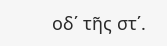οδ΄ τῆς στ΄.